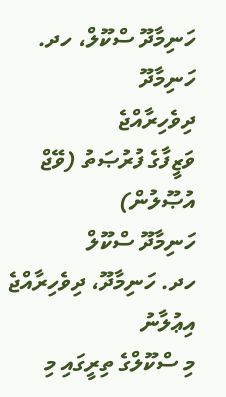ހަނިމާދޫ ސްކޫލް، ހދ. ހަނިމާދޫ
ދިވެހިރާއްޖެ
ވަޒީފާގެ ފުރުޞަތު (ވޭޖް އުޞޫލުން)
ހަނިމާދޫ ސްކޫލް
ހދ. ހަނިމާދޫ، ދިވެހިރާއްޖެ
އިޢުލާނު
މި ސްކޫލްގެ ތިރީގައި މި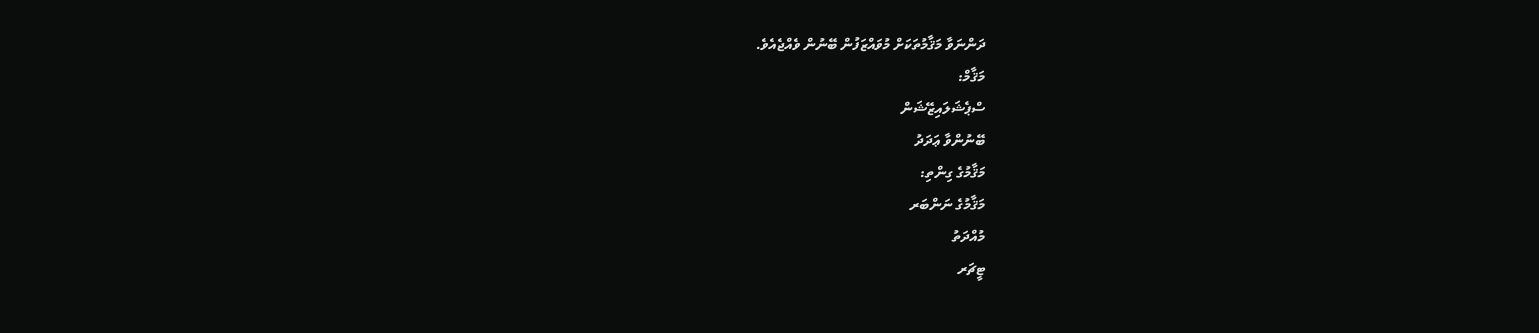ދަންނަވާ މަޤާމުތަކަށް މުވައްޒަފުން ބޭނުން ވެއްޖެއެވެ.
މަޤާމް:
ސްޕެޝަލައިޒޭޝަން
ބޭނުންވާ ޢަދަދު
މަޤާމުގެ ގިންތި:
މަޤާމުގެ ނަންބަރ
މުއްދަތު
ޓީޗަރ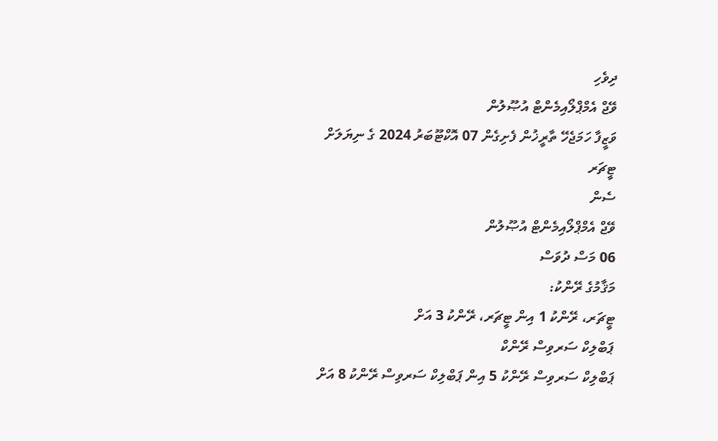ދިވެހި
ވޭޖް އެމްޕްލޯއިމެންޓް އުޞޫލުން
ވަޒީފާ ހަމަޖެހޭ ތާރީޚުން ފެށިގެން 07 އޮކްޓޫބަރު 2024 ގެ ނިޔަލަށް
ޓީޗަރ
ސެން
ވޭޖް އެމްޕްލޯއިމެންޓް އުޞޫލުން
06 މަސް ދުވަސް
މަޤާމުގެ ރޭންކު:
ޓީޗަރ، ރޭންކު 1 އިން ޓީޗަރ، ރޭންކު 3 އަށް
ޕަބްލިކް ސަރވިސް ރޭންކް
ޕަބްލިކް ސަރވިސް ރޭންކު 5 އިން ޕަބްލިކް ސަރވިސް ރޭންކު 8 އަށް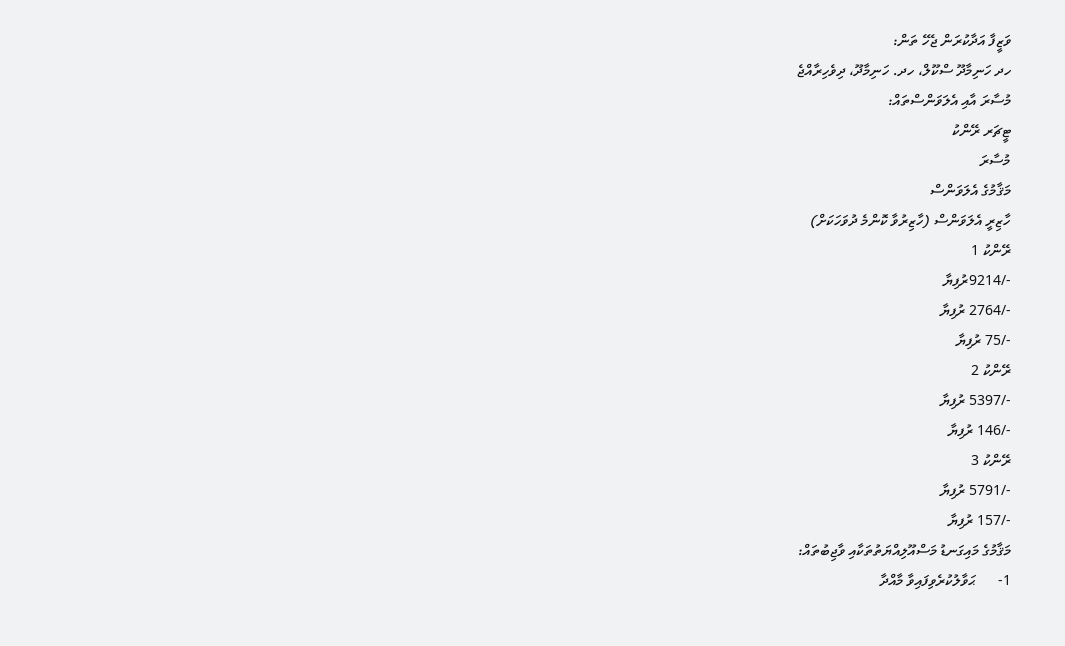ވަޒީފާ އަދާކުރަން ޖެހޭ ތަން:
ހދ ހަނިމާދޫ ސްކޫލް، ހދ. ހަނިމާދޫ، ދިވެހިރާއްޖެ
މުސާރަ އާއި އެލަވަންސްތައް:
ޓީޗަރ ރޭންކު
މުސާރަ
މަޤާމުގެ އެލަވަންސް
ހާޒިރީ އެލަވަންސް (ހާޒިރުވާ ކޮންމެ ދުވަހަކަށް)
ރޭންކު 1
-/9214ރުފިޔާ
-/2764 ރުފިޔާ
-/75 ރުފިޔާ
ރޭންކު 2
-/5397 ރުފިޔާ
-/146 ރުފިޔާ
ރޭންކު 3
-/5791 ރުފިޔާ
-/157 ރުފިޔާ
މަޤާމުގެ މައިގަނޑު މަސްއޫލިއްޔަތުތަކާއި ވާޖިބުތައް:
1-      ޙަވާލުކުރެވިފައިވާ މާއްދާ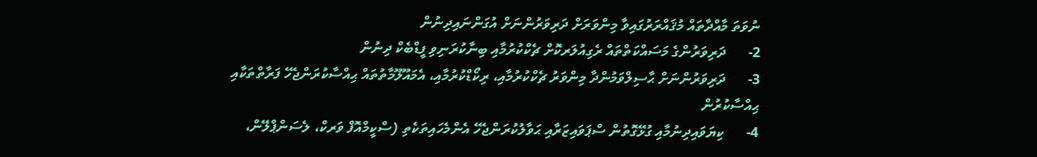ނުވަތަ މާއްދާތައް މުޤައްރަރުގައިވާ މިންވަރަށް ދަރިވަރުންނަށް އުގަންނައިދިނުން
2-      ދަރިވަރުންގެ މަސައްކަތްތައް ރެގިއުލަރކޮށް ޗެކްކުރުމާއި ބިނާކުރަނިވި ފީޑްބެކް ދިނުން
3-      ދަރިވަރުންނަށް ޙާސިލްވަމުންދާ މިންވަރު ޗެކްކުރުމާއި، ރިކޯޑްކުރުމާއި، އެމައޫލޫމާތުތައް ޙިއްސާކުރަންޖެހޭ ފަރާތްތަކާއި ޙިއްސާކުރުން
4-      ކިޔަވައިދިނުމާއި ގުޅޭގޮތުން ސްޕަވައިޒަރާއި ޙަވާލުކުރަންޖެހޭ އެންމެހައިތަކެތި (ސްކީމްއޮފް ވަރކް، ލެސަންޕްލޭން،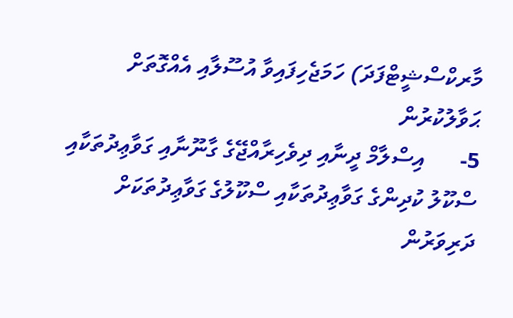މާރކްސްޝީޓްފަދަ) ހަމަޖެހިފައިވާ އުސޫލާއި އެއްގޮތަށް ޙަވާލުކުރުން
5-      އިސްލާމް ދީނާއި ދިވެހިރާއްޖޭގެ ގާނޫނާއި ގަވާޢިދުތަކާއި ސްކޫލު ކުދިންގެ ގަވާޢިދުތަކާއި ސްކޫލުގެ ގަވާޢިދުތަކަށް ދަރިވަރުން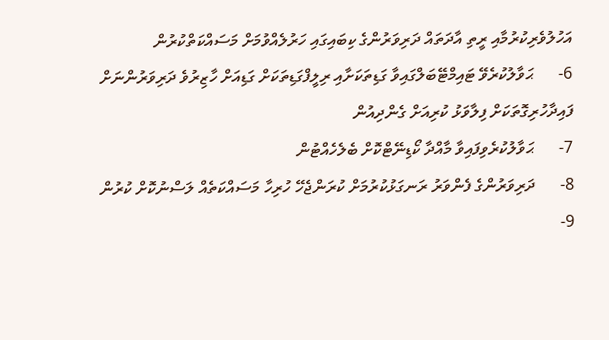އަހުލުވެރިކުރުމާއި ރީތި އާދަތައް ދަރިވަރުންގެ ކިބައިގައި ހަރުލެއްވުމަށް މަސައްކަތްކުރުން
6-      ޙަވާލުކުރެވޭ ޓައިމްޓޭބަލްގައިވާ ގަޑިތަކަށާއި ރިލީފްގަޑިތަކަށް ގަޑިއަށް ހާޒިރުވެ ދަރިވަރުންނަށް ފައިދާހުރިގޮތަކަށް ފިލާވަޅު ކުރިއަށް ގެންދިއުން
7-      ޙަވާލުކުރެވިފައިވާ މާއްދާ ކޯޑިނޭޓްކޮށް ބެލެހެއްޓުން
8-      ދަރިވަރުންގެ ފެންވަރު ރަނގަޅުކުރުމަށް ކުރަންޖެހޭ ހުރިހާ މަސައްކަތެއް ލަސްނުކޮށް ކުރުން
9-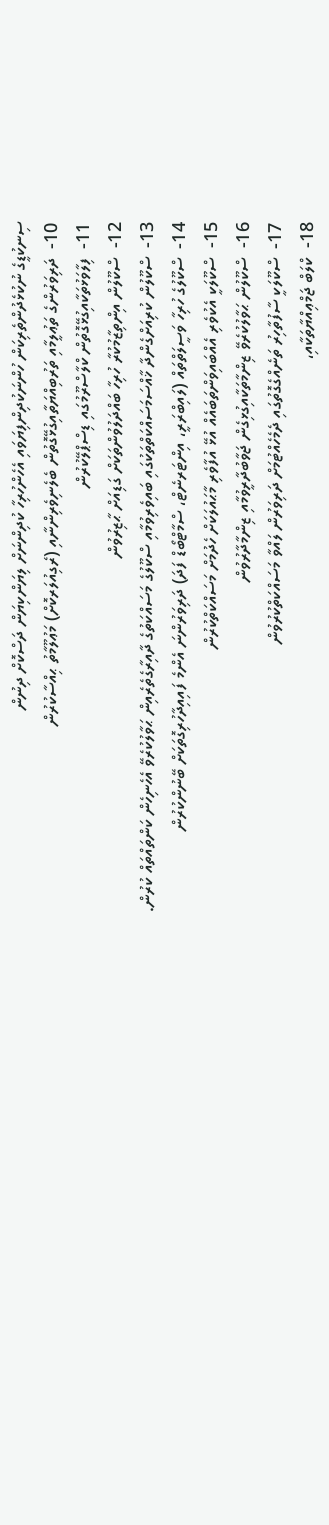ސިނކުޑީގެ ނުކުޅެދުންތެރިކަން ހުންނަކުދިންފިޔަވައި އެހެންހުރިހާ ކުދިންނަށް ލިޔަންކިޔަން ދަސްކޮށް ދިނުން
10-  ދަރިވަރުންގެ ތަޢުލީމާއި ތަރުބިއްޔަތާއިގުޅޭގޮތުން ބެލެނިވެރިންނާއި (ރެގިއުލަރކޮށް) މަޢުލޫމާތު ޙިއްސާކުރުން
11-  ފިލާވަޅުތަކާއިގުޅޭގޮތުން ކްލާސްރޫމުގައި ޑިސްޕްލޭކުރުން
12-  ސްކޫލުން އިންތިޒާމުކުރާ ހުރިހާ ބައްދަލުވުންތަކަށް ގަޑިއަށް ޙާޒިރުވުން
13-  ސްކޫލުން ކުރިއަށްގެންދާ ޚާއްސަމަސައްކަތްތަކުގައި ބައިވެރިވުމާއި ސްކޫލުގެ މަސައްކަތުގެ ދާއިރާގެތެރެއިން ޙަވާލުކުރެވޭ އެހެނިހެން ކަންތައްތައް ކުރުން.
14-  ސްކޫލުގެ ހުރިހާ ވަސީލަތްތައް (ލައިބްރަރީ، އިންޓަރނެޓް، ސްމާޓްބޯޑް ފަދަ) ދަރިވަރުންނަ އެންމެ ފައިއިދާހުރިގޮތަކަށް ބޭނުންކުރުން
15-  ސްކޫލަކީ އެކުވެރި އެއްބައިވަންތަބައެއް އުޅޭ އުފާވެރި މާޙައުލަކަށް ހެދުމަށް މަސައްކަތްކުރުން
16-  ސްކޫލުން ޙަވާލުކުރެވޭ ޒިންމާތަކާއިގުޅިގެން ޖަވާބުދާރީވުމާއި ޒިންމާދާރުވުން
17-  ސްކޫލަކީ ސާފުތާހިރު ތަނެއްގެގޮތުގައި ދެމެހެއްޓުމަށް ދަރިވަރުން ލައްވާ މަސައްކަތްކުރުވުން
18-  ކްލަބް ޖަމްޢިއްޔާތަކާއި،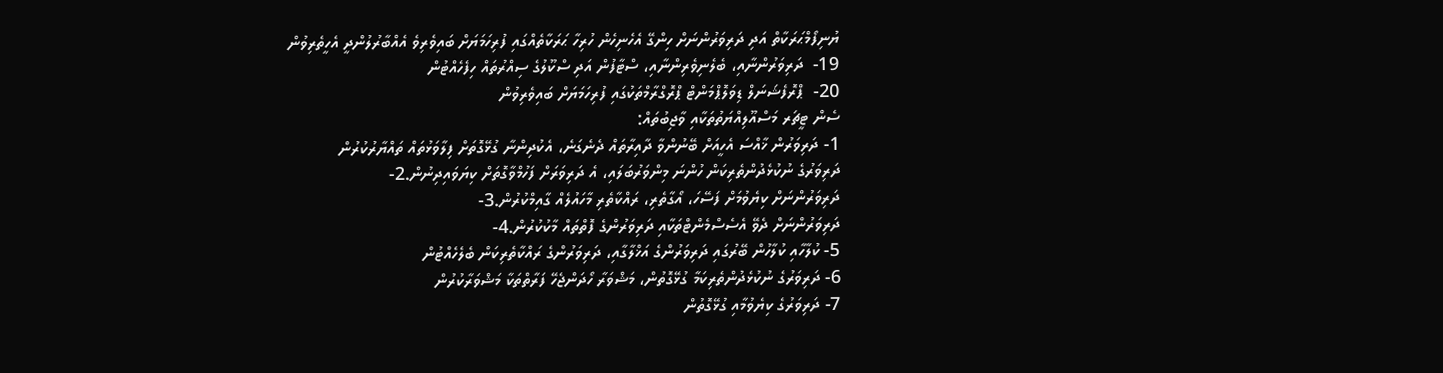ޔުނިފޯމްޙަރަކާތް އަދި ދަރިވަރުންނަށް ހިންގޭ އެހެނިހެން ހުރިހާ ޙަރަކާތެއްގައި ފުރިހަމަޔަށް ބައިވެރިވެ އެއްބާރުލުންދީ އެހީތެރިވުން
19-  ދަރިވަރުންނާއި، ބެލެނިވެރިންނާއި، ސްޓާފުން އަދި ސްކޫލުގެ ސިއްރުތައް ހިފެހެއްޓުން
20-  ޕްރޮފެޝަނަލް ޑިވަލޮޕްމަންޓް ޕްރޮގްރާމްތަކުގައި ފުރިހަމަޔަށް ބައިވެރިވުން
ސެން ޓީޗަރ މަސްއޫލިއްޔަތުތަކާއި ވާޖިބުތައް:
1- ދަރިވަރުން ޚާއްސަ އެހީއަށް ބޭނުންވާ ދާއިރާތައް ދެނެގަނެ، އެކުދިންނާ ގުޅޭގޮތަށް ފިލާވަޅުތައް ތައްޔާރުކުރުން
ދަރިވަރުގެ ނުކުޅެދުންތެރިކަން ހުންނަ މިންވަރުބަލައި، އެ ދަރިވަރަށް ފަހުމްވާގޮތަށް ކިޔަވައިދިނުން.2-
ދަރިވަރުންނަށް ކިޔެވުމަށް ފަސޭހަ، އޯގާތެރި، ރައްކާތެރި މާހައުލެއް ގާއިމްކުރުން.3-
ދަރިވަރުންނަށް ދެވޭ އެސެސްމެންޓްތަކާއި ދަރިވަރުންގެ ފޮތްތައް މާކުކުރުން.4-
5- ކުލާހާއި ކުލާހުން ބޭރުގައި ދަރިވަރުންގެ އަޚްލާގާއި، ދަރިވަރުންގެ ރައްކާތެރިކަން ބެލެހެއްޓުން
6- ދަރިވަރުގެ ނުކުޅެދުންތެރިކަމާ ގުޅޭގޮތުން، މަޝްވަރާ ހޯދަންޖެހޭ ފަރާތްތަކާ މަޝްވަރާކުރުން
7- ދަރިވަރުގެ ކިޔެވުމާއި ގުޅޭގޮތުން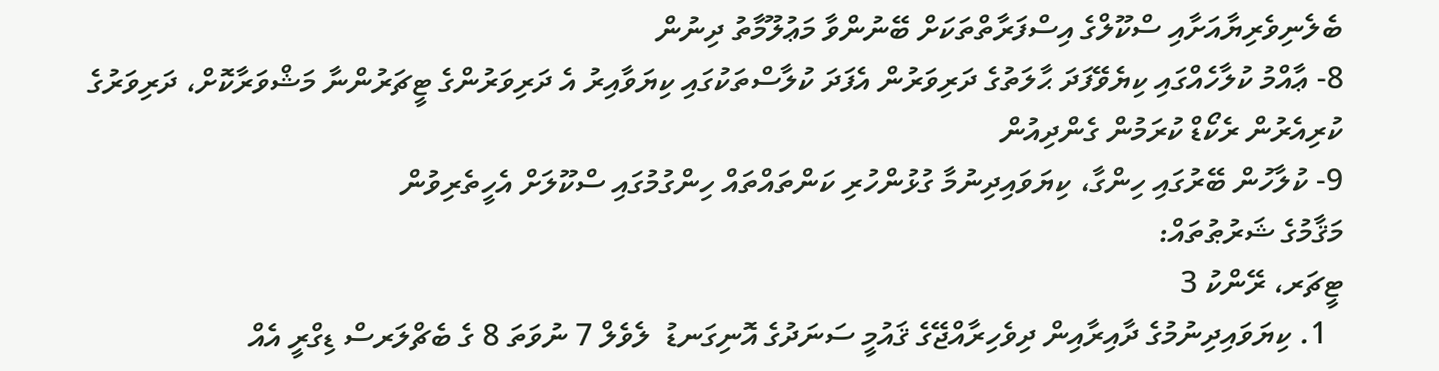ބެލެނިވެރިޔާއަށާއި ސްކޫލްގެ އިސްފަރާތްތަކަށް ބޭނުންވާ މަޢުލޫމާތު ދިނުން
8- ޢާއްމު ކުލާހެއްގައި ކިޔެވޭފަދަ ޙާލަތުގެ ދަރިވަރުން އެފަދަ ކުލާސްތަކުގައި ކިޔަވާއިރު އެ ދަރިވަރުންގެ ޓީޗަރުންނާ މަޝްވަރާކޮށް، ދަރިވަރުގެ ކުރިއެރުން ރެކޯޑް ކުރަމުން ގެންދިއުން
9- ކުލާހުން ބޭރުގައި ހިންގާ، ކިޔަވައިދިނުމާ ގުޅުންހުރި ކަންތައްތައް ހިންގުމުގައި ސްކޫލަށް އެހީތެރިވުން
މަޤާމުގެ ޝަރުޠުތައް:
ޓީޗަރ، ރޭންކު 3
  1. ކިޔަވައިދިނުމުގެ ދާއިރާއިން ދިވެހިރާއްޖޭގެ ޤައުމީ ސަނަދުގެ އޮނިގަނޑު  ލެވެލް 7 ނުވަތަ 8 ގެ ބެޗްލަރސް ޑިގްރީ އެއް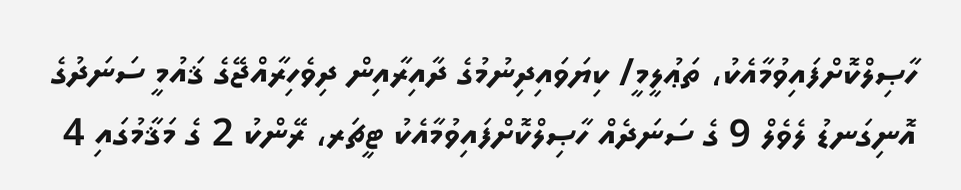ހާޞިލްކޮށްފައިވުމާއެކު، ތަޢުލީމީ/ ކިޔަވައިދިނުމުގެ ދާއިރާއިން ދިވެހިރާއްޖޭގެ ޤައުމީ ސަނަދުގެ އޮނިގަނޑު ލެވެލް 9 ގެ ސަނަދެއް ހާޞިލްކޮށްފައިވުމާއެކު ޓީޗަރ، ރޭންކު 2 ގެ މަޤާމުގައި 4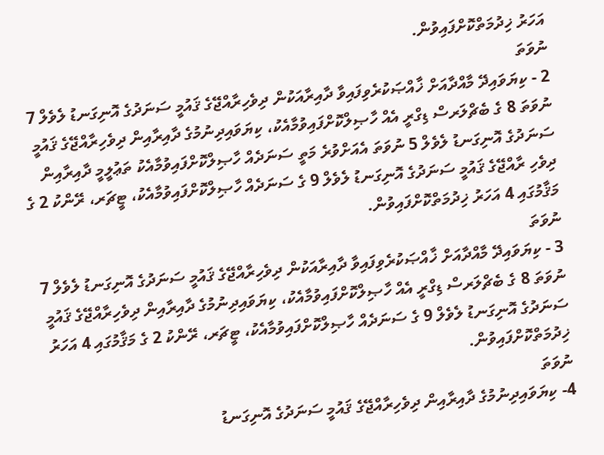އަހަރު ޚިދުމަތްކޮށްފައިވުން.
ނުވަތަ
2 - ކިޔަވައިދޭ މާއްދާއަށް ޚާއްޞަކުރެވިފައިވާ ދާއިރާއަކުން ދިވެހިރާއްޖޭގެ ޤައުމީ ސަނަދުގެ އޮނިގަނޑު ލެވެލް 7 ނުވަތަ 8 ގެ ބެޗްލަރސް ޑިގްރީ އެއް ހާޞިލްކޮށްފައިވުމާއެކު، ކިޔަވައިދިނުމުގެ ދާއިރާއިން ދިވެހިރާއްޖޭގެ ޤައުމީ ސަނަދުގެ އޮނިގަނޑު ލެވެލް 5 ނުވަތަ އެއަށްވުރެ މަތީ ސަނަދެއް ހާޞިލްކޮށްފައިވުމާއެކު ތަޢުލީމީ ދާއިރާއިން ދިވެހި ރާއްޖޭގެ ޤައުމީ ސަނަދުގެ އޮނިގަނޑު ލެވެލް 9 ގެ ސަނަދެއް ހާޞިލްކޮށްފައިވުމާއެކު، ޓީޗަރ، ރޭންކު 2 ގެ މަޤާމުގައި 4 އަހަރު ޚިދުމަތްކޮށްފައިވުން.
ނުވަތަ
3 - ކިޔަވައިދޭ މާއްދާއަށް ޚާއްޞަކުރެވިފައިވާ ދާއިރާއަކުން ދިވެހިރާއްޖޭގެ ޤައުމީ ސަނަދުގެ އޮނިގަނޑު ލެވެލް 7 ނުވަތަ 8 ގެ ބެޗްލަރސް ޑިގްރީ އެއް ހާޞިލްކޮށްފައިވުމާއެކު، ކިޔަވައިދިނުމުގެ ދާއިރާއިން ދިވެހިރާއްޖޭގެ ޤައުމީ ސަނަދުގެ އޮނިގަނޑު ލެވެލް 9 ގެ ސަނަދެއް ހާޞިލްކޮށްފައިވުމާއެކު، ޓީޗަރ، ރޭންކު 2 ގެ މަޤާމުގައި 4 އަހަރު ޚިދުމަތްކޮށްފައިވުން.
ނުވަތަ
4- ކިޔަވައިދިނުމުގެ ދާއިރާއިން ދިވެހިރާއްޖޭގެ ޤައުމީ ސަނަދުގެ އޮނިގަނޑު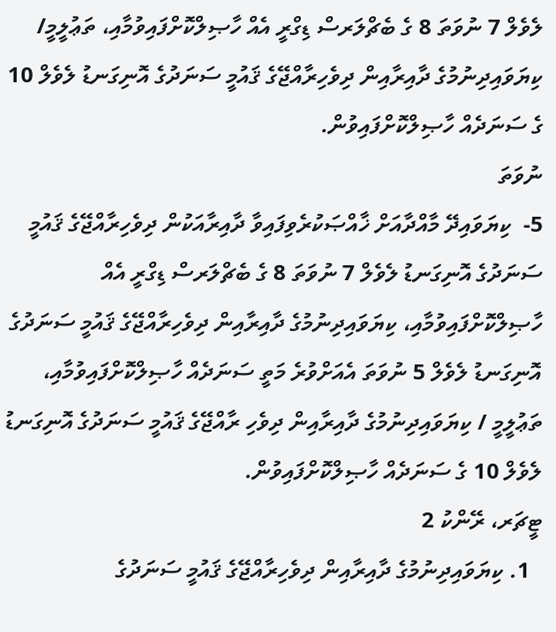ލެވެލް 7 ނުވަތަ 8 ގެ ބެޗްލަރސް ޑިގްރީ އެއް ހާޞިލްކޮށްފައިވުމާއި، ތަޢުލީމީ/ ކިޔަވައިދިނުމުގެ ދާއިރާއިން ދިވެހިރާއްޖޭގެ ޤައުމީ ސަނަދުގެ އޮނިގަނޑު ލެވެލް 10 ގެ ސަނަދެއް ހާޞިލްކޮށްފައިވުން.
ނުވަތަ
5-  ކިޔަވައިދޭ މާއްދާއަށް ޚާއްޞަކުރެވިފައިވާ ދާއިރާއަކުން ދިވެހިރާއްޖޭގެ ޤައުމީ ސަނަދުގެ އޮނިގަނޑު ލެވެލް 7 ނުވަތަ 8 ގެ ބެޗްލަރސް ޑިގްރީ އެއް ހާޞިލްކޮށްފައިވުމާއި، ކިޔަވައިދިނުމުގެ ދާއިރާއިން ދިވެހިރާއްޖޭގެ ޤައުމީ ސަނަދުގެ އޮނިގަނޑު ލެވެލް 5 ނުވަތަ އެއަށްވުރެ މަތީ ސަނަދެއް ހާޞިލްކޮށްފައިވުމާއި، ތަޢުލީމީ / ކިޔަވައިދިނުމުގެ ދާއިރާއިން ދިވެހި ރާއްޖޭގެ ޤައުމީ ސަނަދުގެ އޮނިގަނޑު ލެވެލް 10 ގެ ސަނަދެއް ހާޞިލްކޮށްފައިވުން.
ޓީޗަރ، ރޭންކު 2
  1. ކިޔަވައިދިނުމުގެ ދާއިރާއިން ދިވެހިރާއްޖޭގެ ޤައުމީ ސަނަދުގެ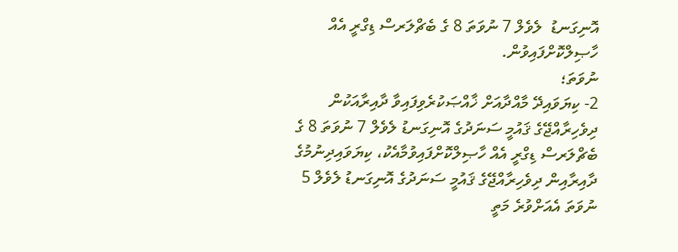އޮނިގަނޑު  ލެވެލް 7 ނުވަތަ 8 ގެ ބެޗްލަރސް ޑިގްރީ އެއް ހާޞިލްކޮށްފައިވުން.
ނުވަތަ؛
2- ކިޔަވައިދޭ މާއްދާއަށް ޚާއްޞަކުރެވިފައިވާ ދާއިރާއަކުން ދިވެހިރާއްޖޭގެ ޤައުމީ ސަނަދުގެ އޮނިގަނޑު ލެވެލް 7 ނުވަތަ 8 ގެ ބެޗްލަރސް ޑިގްރީ އެއް ހާޞިލްކޮށްފައިވުމާއެކު، ކިޔަވައިދިނުމުގެ ދާއިރާއިން ދިވެހިރާއްޖޭގެ ޤައުމީ ސަނަދުގެ އޮނިގަނޑު ލެވެލް 5 ނުވަތަ އެއަށްވުރެ މަތީ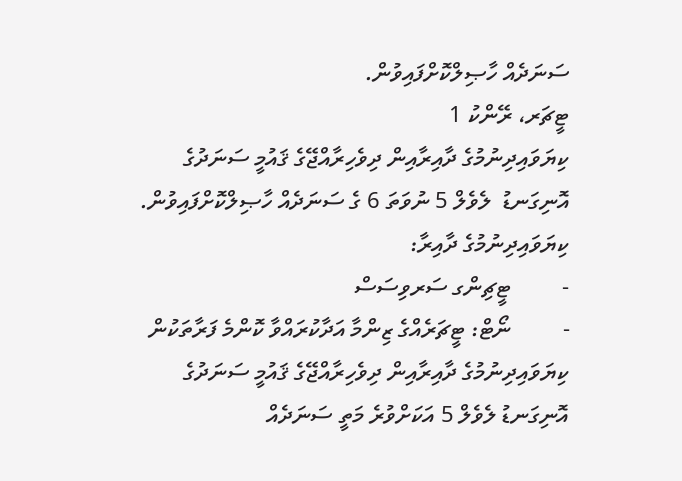ސަނަދެއް ހާޞިލްކޮށްފައިވުން.
ޓީޗަރ، ރޭންކު 1
ކިޔަވައިދިނުމުގެ ދާއިރާއިން ދިވެހިރާއްޖޭގެ ޤައުމީ ސަނަދުގެ އޮނިގަނޑު  ލެވެލް 5 ނުވަތަ 6 ގެ ސަނަދެއް ހާޞިލްކޮށްފައިވުން.
ކިޔަވައިދިނުމުގެ ދާއިރާ:
-         ޓީޗިންގ ސަރވިސަސް
-         ނޯޓް: ޓީޗަރެއްގެ ޒިންމާ އަދާކުރައްވާ ކޮންމެ ފަރާތަކުން ކިޔަވައިދިނުމުގެ ދާއިރާއިން ދިވެހިރާއްޖޭގެ ޤައުމީ ސަނަދުގެ އޮނިގަނޑު ލެވެލް 5 އަކަށްވުރެ މަތީ ސަނަދެއް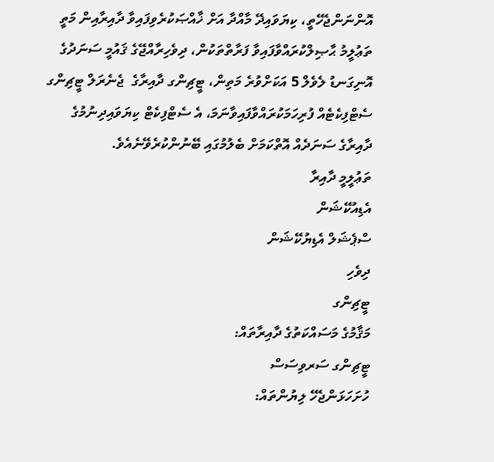އޮންނަންޖެހޭތީ، ކިޔަވައިދޭ މާއްދާ އަށް ޚާއްޞަކުރެވިފައިވާ ދާއިރާއިން މަތީ ތަޢުލީމު ޙާޞިލްކުރައްވާފައިވާ ފަރާތްތަކުން، ދިވެހިރާއްޖޭގެ ޤައުމީ ސަނަދުގެ އޮނިގަނޑު ލެވެލް 5 އަކަށްވުރެ މަތިން، ޓީޗިންގ ދާއިރާގެ  ޖެނެރަލް ޓީޗިންގ ސެޓްފިކެޓެއް ފުރިހަމަކުރައްވާފައިވާނަމަ، އެ ސެޓްފިކެޓް ކިޔަވައިދިނުމުގެ ދާއިރާގެ ސަނަދެއް އޮތްކަމަށް ބެލުމުގައި ބޭނުންކުރެވޭނެއެވެ.
ތަޢުލީމީ ދާއިރާ
އެޑިއުކޭޝަން
ސްޕެޝަލް އެޑިޔުކޭޝަން
ދިވެހި
ޓީޗިންގ
މަޤާމުގެ މަސައްކަތުގެ ދާއިރާތައް:
ޓީޗިންގ ސަރވިސަސް
ހުށަހަޅަންޖެހޭ ލިޔުންތައް: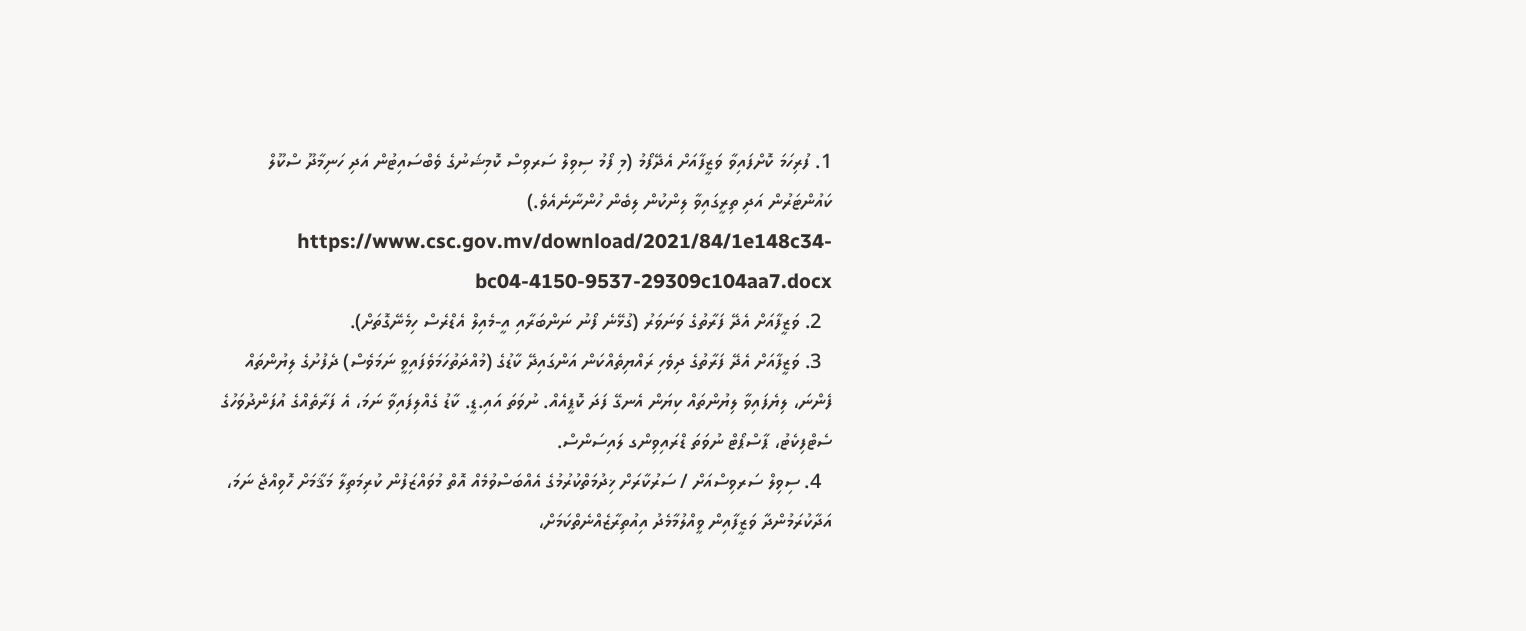1. ފުރިހަމަ ކޮށްފައިވާ ވަޒީފާއަށް އެދޭފޯމު (މި ފޯމު ސިވިލް ސަރވިސް ކޮމިޝަނުގެ ވެބްސައިޓުން އަދި ހަނިމާދޫ ސްކޫލް ކައުންޓަރުން އަދި ތިރީގައިވާ ލިންކުން ލިބެން ހުންނާނެއެވެ.)  https://www.csc.gov.mv/download/2021/84/1e148c34-bc04-4150-9537-29309c104aa7.docx
  2. ވަޒީފާއަށް އެދޭ ފަރާތުގެ ވަނަވަރު (ގުޅޭނެ ފޯނު ނަންބަރާއި އީ-މެއިލް އެޑްރެސް ހިމެނޭގޮތަށް).
  3. ވަޒީފާއަށް އެދޭ ފަރާތުގެ ދިވެހި ރައްޔިތެއްކަން އަންގައިދޭ ކާޑުގެ (މުއްދަތުހަމަވެފައިވީ ނަމަވެސް) ދެފުށުގެ ލިޔުންތައް ފެންނަ، ލިޔެފައިވާ ލިޔުންތައް ކިޔަން އެނގޭ ފަދަ ކޮޕީއެއް. ނުވަތަ އައި.ޑީ. ކާޑު ގެއްލިފައިވާ ނަމަ، އެ ފަރާތެއްގެ އުފަންދުވަހުގެ ސެޓްފިކެޓު، ޕާސްޕޯޓް ނުވަތަ ޑްރައިވިންގ ލައިސަންސް.
  4. ސިވިލް ސަރވިސްއަށް / ސަރުކާރަށް ޚިދުމަތްކުރުމުގެ އެއްބަސްވުމެއް އޮތް މުވައްޒަފުން ކުރިމަތިލާ މަޤާމަށް ހޮވިއްޖެ ނަމަ، އަދާކުރަމުންދާ ވަޒީފާއިން ވީއްލުމާމެދު އިއުތިރާޒެއްނެތްކަމަށް،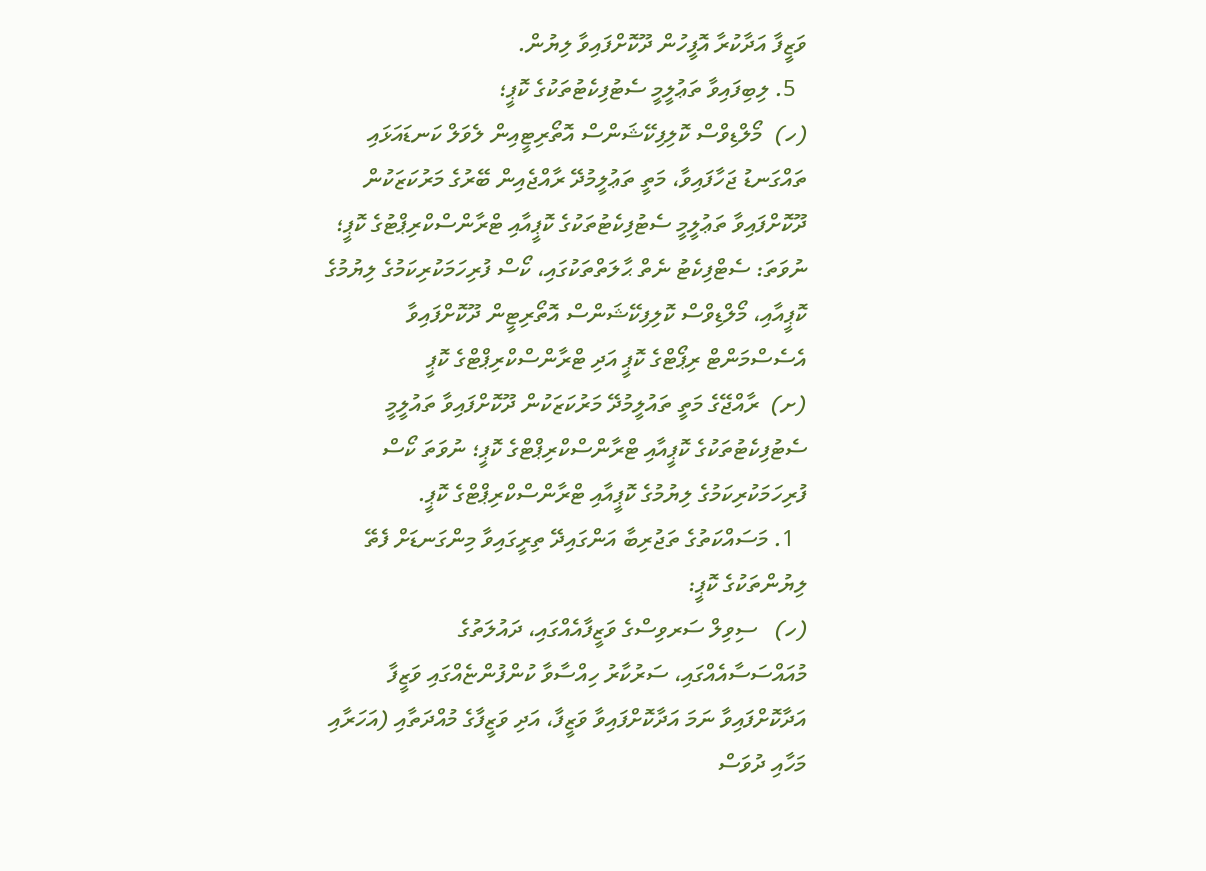ވަޒީފާ އަދާކުރާ އޮފީހުން ދޫކޮށްފައިވާ ލިޔުން.
  5. ލިބިފައިވާ ތަޢުލީމީ ސެޓުފިކެޓުތަކުގެ ކޮޕީ؛
(ހ)  މޯލްޑިވްސް ކޮލިފިކޭޝަންސް އޮތޯރިޓީއިން ލެވަލް ކަނޑައަޅައި ތައްގަނޑު ޖަހާފައިވާ، މަތީ ތަޢުލީމުދޭ ރާއްޖެއިން ބޭރުގެ މަރުކަޒަކުން ދޫކޮށްފައިވާ ތަޢުލީމީ ސެޓުފިކެޓުތަކުގެ ކޮޕީއާއި ޓްރާންސްކްރިޕްޓުގެ ކޮޕީ؛ ނުވަތަ: ސެޓްފިކެޓު ނެތް ޙާލަތްތަކުގައި، ކޯސް ފުރިހަމަކުރިކަމުގެ ލިޔުމުގެ ކޮޕީއާއި، މޯލްޑިވްސް ކޮލިފިކޭޝަންސް އޮތޯރިޓީން ދޫކޮށްފައިވާ އެސެސްމަންޓް ރިޕޯޓްގެ ކޮޕީ އަދި ޓްރާންސްކްރިޕްޓްގެ ކޮޕީ
(ށ)  ރާއްޖޭގެ މަތީ ތައުލީމުދޭ މަރުކަޒަކުން ދޫކޮށްފައިވާ ތައުލީމީ ސެޓުފިކެޓުތަކުގެ ކޮޕީއާއި ޓްރާންސްކްރިޕްޓްގެ ކޮޕީ؛ ނުވަތަ ކޯސް ފުރިހަމަކުރިކަމުގެ ލިޔުމުގެ ކޮޕީއާއި ޓްރާންސްކްރިޕްޓްގެ ކޮޕީ.
  1. މަސައްކަތުގެ ތަޖުރިބާ އަންގައިދޭ ތިރީގައިވާ މިންގަނޑަށް ފެތޭ ލިޔުންތަކުގެ ކޮޕީ:
(ހ)   ސިވިލް ސަރވިސްގެ ވަޒީފާއެއްގައި، ދައުލަތުގެ މުއައްސަސާއެއްގައި، ސަރުކާރު ހިއްސާވާ ކުންފުންޏެއްގައި ވަޒީފާ އަދާކޮށްފައިވާ ނަމަ އަދާކޮށްފައިވާ ވަޒީފާ، އަދި ވަޒީފާގެ މުއްދަތާއި (އަހަރާއި މަހާއި ދުވަސް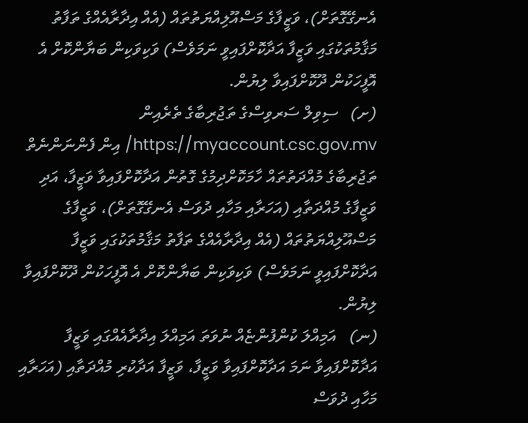އެނގޭގޮތަށް)، ވަޒީފާގެ މަސްއޫލިއްޔަތުތައް (އެއް އިދާރާއެއްގެ ތަފާތު މަޤާމުތަކުގައި ވަޒީފާ އަދާކޮށްފައިވީ ނަމަވެސް) ވަކިވަކިން ބަޔާންކޮށް އެ އޮފީހަކުން ދޫކޮށްފައިވާ ލިޔުން.
(ށ)   ސިވިލް ސަރވިސްގެ ތަޖުރިބާގެ ތެރެއިން https://myaccount.csc.gov.mv/ އިން ފެންނަންނެތް ތަޖުރިބާގެ މުއްދަތުތައް ހާމަކޮށްދިމުގެ ގޮތުން އަދާކޮށްފައިވާ ވަޒީފާ، އަދި ވަޒީފާގެ މުއްދަތާއި (އަހަރާއި މަހާއި ދުވަސް އެނގޭގޮތަށް)، ވަޒީފާގެ މަސްއޫލިއްޔަތުތައް (އެއް އިދާރާއެއްގެ ތަފާތު މަޤާމުތަކުގައި ވަޒީފާ އަދާކޮށްފައިވީ ނަމަވެސް) ވަކިވަކިން ބަޔާންކޮށް އެ އޮފީހަކުން ދޫކޮށްފައިވާ ލިޔުން.
(ނ)   އަމިއްލަ ކުންފުންޏެއް ނުވަތަ އަމިއްލަ އިދާރާއެއްގައި ވަޒީފާ އަދާކޮށްފައިވާ ނަމަ އަދާކޮށްފައިވާ ވަޒީފާ، ވަޒީފާ އަދާކުރި މުއްދަތާއި (އަހަރާއި މަހާއި ދުވަސް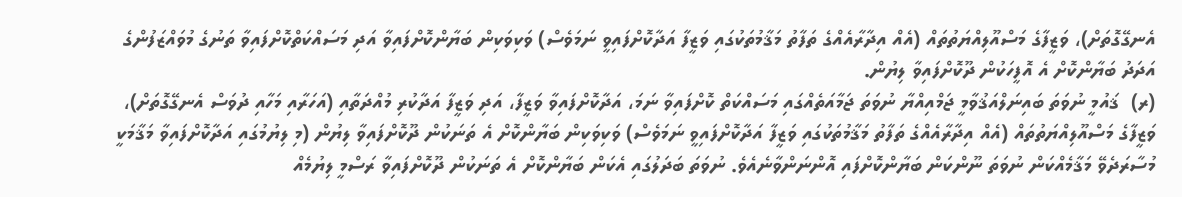އެނގޭގޮތަށް)، ވަޒީފާގެ މަސްއޫލިއްޔަތުތައް (އެއް އިދާރާއެއްގެ ތަފާތު މަޤާމުތަކުގައި ވަޒީފާ އަދާކޮށްފައިވީ ނަމަވެސް) ވަކިވަކިން ބަޔާންކޮށްފައިވާ އަދި މަސައްކަތްކޮށްފައިވާ ތަނުގެ މުވައްޒަފުންގެ އަދަދު ބަޔާންކޮށް އެ އޮފީހަކުން ދޫކޮށްފައިވާ ލިޔުން.
(ރ)  ޤައުމީ ނުވަތަ ބައިނަލްއަޤުވާމީ ޖަމްއިއްޔާ ނުވަތަ ޖަމާއަތެއްގައި މަސައްކަތް ކޮށްފައިވާ ނަމަ، އަދާކޮށްފައިވާ ވަޒީފާ، އަދި ވަޒީފާ އަދާކުރި މުއްދަތާއި (އަހަރާއި މަހާއި ދުވަސް އެނގޭގޮތަށް)، ވަޒީފާގެ މަސްއޫލިއްޔަތުތައް (އެއް އިދާރާއެއްގެ ތަފާތު މަޤާމުތަކުގައި ވަޒީފާ އަދާކޮށްފައިވީ ނަމަވެސް) ވަކިވަކިން ބަޔާންކޮށް އެ ތަނަކުން ދޫކޮށްފައިވާ ލިޔުން (މި ލިޔުމުގައި އަދާކޮށްފައިވާ މަޤާމަކީ މުސާރަދެވޭ މަޤާމެއްކަން ނުވަތަ ނޫންކަން ބަޔާންކޮށްފައި އޮންނަންވާނެއެވެ. ނުވަތަ ބަދަލުގައި އެކަން ބަޔާންކޮށް އެ ތަނަކުން ދޫކޮށްފައިވާ ރަސްމީ ލިޔުމެއް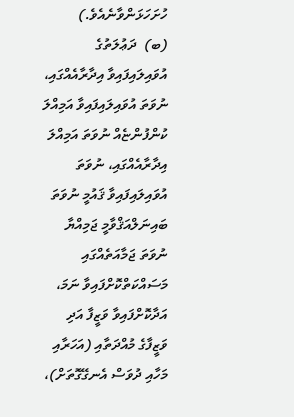ހުށަހަޅަންވާނެއެވެ.)
(ބ)  ދަޢުލަތުގެ އުވައިލައިފައިވާ އިދާރާއެއްގައި، ނުވަތަ އުވައިލައިފައިވާ އަމިއްލަ ކުންފުންޏެއް ނުވަތަ އަމިއްލަ އިދާރާއެއްގައި، ނުވަތަ އުވައިލައިފައިވާ ޤައުމީ ނުވަތަ ބައިނަލްއަޤްވާމީ ޖަމިއްޔާ ނުވަތަ ޖަމާއަތެއްގައި މަސައްކަތްކޮށްފައިވާ ނަމަ، އަދާކޮށްފައިވާ ވަޒީފާ އަދި ވަޒީފާގެ މުއްދަތާއި (އަހަރާއި މަހާއި ދުވަސް އެނގޭގޮތަށް)،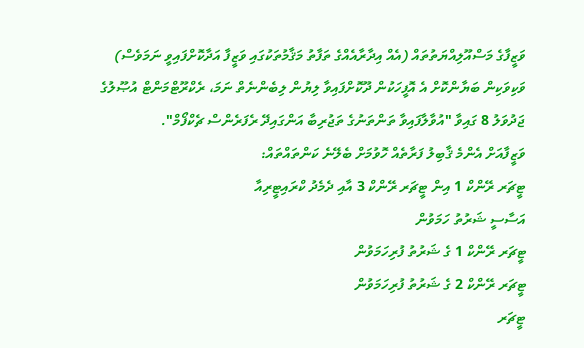ވަޒީފާގެ މަސްއޫލިއްޔަތުތައް (އެއް އިދާރާއެއްގެ ތަފާތު މަޤާމުތަކުގައި ވަޒީފާ އަދާކޮށްފައިވީ ނަމަވެސް) ވަކިވަކިން ބަޔާންކޮށް އެ އޮފީހަކުން ދޫކޮށްފައިވާ ލިޔުން ލިބެންނެތް ނަމަ، ރެކްރޫޓްމަންޓް އުޞޫލުގެ ޖަދުވަލު 8 ގައިވާ "އުވާލާފައިވާ ތަންތަނުގެ ތަޖުރިބާ އަންގައިދޭ ރެފަރެންސް ޗެކްފޯމް".
ވަޒީފާއަށް އެންމެ ޤާބިލު ފަރާތެއް ހޮވުމަށް ބެލޭނެ ކަންތައްތައް:
ޓީޗަރ ރޭންކް 1 އިން ޓީޗަރ ރޭންކް 3 އާއި ދެމެދު ކްރައިޓީރިއާ
އަސާސީ ޝަރުތު ހަމަވުން
ޓީޗަރ ރޭންކް 1 ގެ ޝަރުތު ފުރިހަމަވުން
ޓީޗަރ ރޭންކް 2 ގެ ޝަރުތު ފުރިހަމަވުން
ޓީޗަރ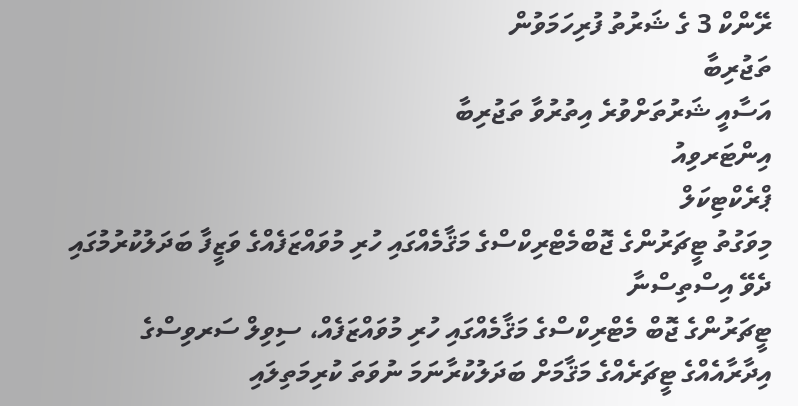ރޭންކް 3 ގެ ޝަރުތު ފުރިހަމަވުން
ތަޖުރިބާ
އަސާއީ ޝަރުތަށްވުރެ އިތުރުވާ ތަޖުރިބާ
އިންޓަރވިއު
ޕްރެކްޓިކަލް
މިވަގުތު ޓީޗަރުންގެ ޖޮބްމެޓްރިކްސްގެ މަޤާމެއްގައި ހުރި މުވައްޒަފެއްގެ ވަޒީފާ ބަދަލުކުރުމުގައި ދެވޭ އިސްތިސްނާ
ޓީޗަރުންގެ ޖޮބް މެޓްރިކްސްގެ މަޤާމެއްގައި ހުރި މުވައްޒަފެއް، ސިވިލް ސަރވިސްގެ އިދާރާއެއްގެ ޓީޗަރެއްގެ މަޤާމަށް ބަދަލުކުރާނަމަ ނުވަތަ ކުރިމަތިލައި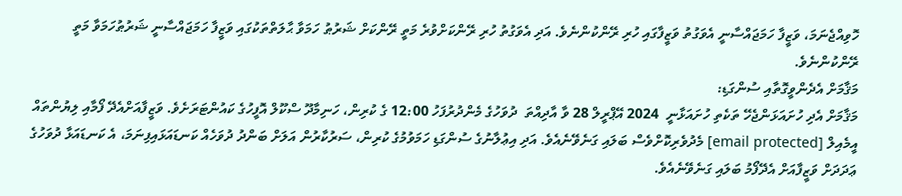ހޮވިއްޖެނަމަ، ވަޒީފާ ހަމަޖައްސާނީ އެވަގުތު ވަޒީފާގައި ހުރި ރޭންކުންނެވެ. އަދި އެވަގުތު ހުރި ރޭންކަށްވުރެ މަތީ ރޭންކަށް ޝަރުޠު ހަމަވާ ޙާލަތްތަކުގައި ވަޒީފާ ހަމަޖައްސާނީ ޝަރުޠުހަމަވާ މަތީ ރޭންކުންނެވެ.
މަޤާމަށް އެދެންވީގޮތާއި ސުންގަޑި:
މަޤާމަށް އެދި ހުށައަޅަންޖެހޭ ތަކެތި ހުށައަޅާނީ  2024 އޭޕްރީލް 28 ވާ އާދިއްތަ  ދުވަހުގެ މެންދުރުފަހު 12:00 ގެ ކުރިން، ހަނިމާދޫ ސްކޫލް އޮފީހުގެ ކައުންޓަރަށެވެ. ވަޒީފާއަށްއެދޭ ފޯމާއި ލިޔުންތައް އީމެއިލް [email protected] މެދުވެރިކޮށްވެސް ބަލައި ގަނެވޭނެއެވެ. އަދި އިޢުލާނުގެ ސުންގަޑި ހަމަވުމުގެ ކުރިން، ސަރުކާރުން އަލަށް ބަންދު ދުވަހެއް ކަނޑައަޅައިފިނަމަ، އެ ކަނޑައަޅާ ދުވަހުގެ ޢަދަދަށް ވަޒީފާއަށް އެދޭފޯމު ބަލައި ގަނެވޭނެއެވެ.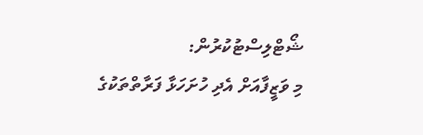ޝޯޓްލިސްޓުކުރުން:
މި ވަޒީފާއަށް އެދި ހުށަހަޅާ ފަރާތްތަކުގެ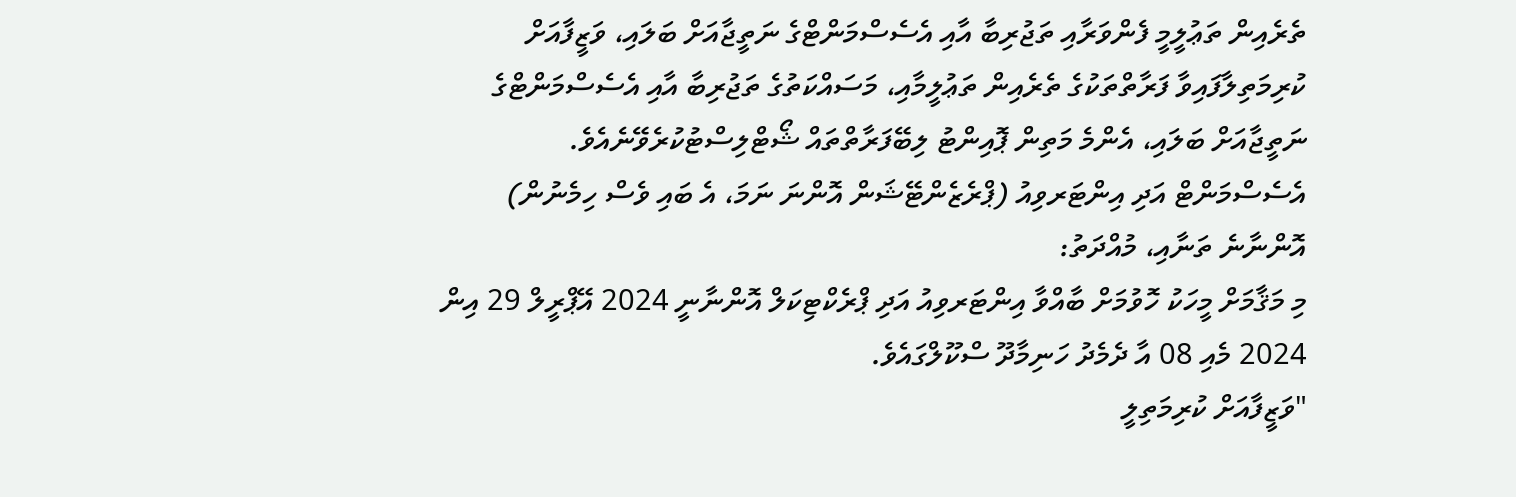ތެރެއިން ތަޢުލީމީ ފެންވަރާއި ތަޖުރިބާ އާއި އެސެސްމަންޓްގެ ނަތީޖާއަށް ބަލައި، ވަޒީފާއަށް ކުރިމަތިލާފައިވާ ފަރާތްތަކުގެ ތެރެއިން ތަޢުލީމާއި، މަސައްކަތުގެ ތަޖުރިބާ އާއި އެސެސްމަންޓްގެ ނަތީޖާއަށް ބަލައި، އެންމެ މަތިން ޕޮއިންޓު ލިބޭފަރާތްތައް ޝޯޓްލިސްޓުކުރެވޭނެއެވެ.
އެސެސްމަންޓް އަދި އިންޓަރވިއު (ޕްރެޒެންޓޭޝަން އޮންނަ ނަމަ، އެ ބައި ވެސް ހިމެނުން)  އޮންނާނެ ތަނާއި، މުއްދަތު:
މި މަޤާމަށް މީހަކު ހޮވުމަށް ބާއްވާ އިންޓަރވިއު އަދި ޕްރެކްޓިކަލް އޮންނާނީ 2024 އޭޕްރީލް 29 އިން 2024 މެއި 08 އާ ދެމެދު ހަނިމާދޫ ސްކޫލްގައެވެ.
"ވަޒީފާއަށް ކުރިމަތިލީ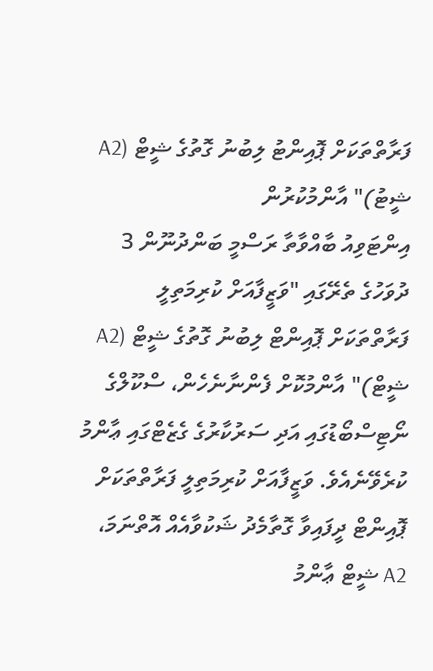ފަރާތްތަކަށް ޕޮއިންޓު ލިބުނު ގޮތުގެ ޝީޓް (A2 ޝީޓު)" އާންމުކުރުން
އިންޓަވިއު ބާއްވާތާ ރަސްމީ ބަންދުނޫން 3 ދުވަހުގެ ތެރޭގައި "ވަޒީފާއަށް ކުރިމަތިލީ ފަރާތްތަކަށް ޕޮއިންޓް ލިބުނު ގޮތުގެ ޝީޓް (A2 ޝީޓް)" އާންމުކޮށް ފެންނާނެހެން، ސްކޫލްގެ ނޯޓިސްބޯޑުގައި އަދި ސަރުކާރުގެ ގެޒެޓްގައި ޢާންމު ކުރެވޭނެއެވެ. ވަޒީފާއަށް ކުރިމަތިލީ ފަރާތްތަކަށް ޕޮއިންޓް ދީފައިވާ ގޮތާމެދު ޝަކުވާއެއް އޮތްނަމަ، A2 ޝީޓް ޢާންމު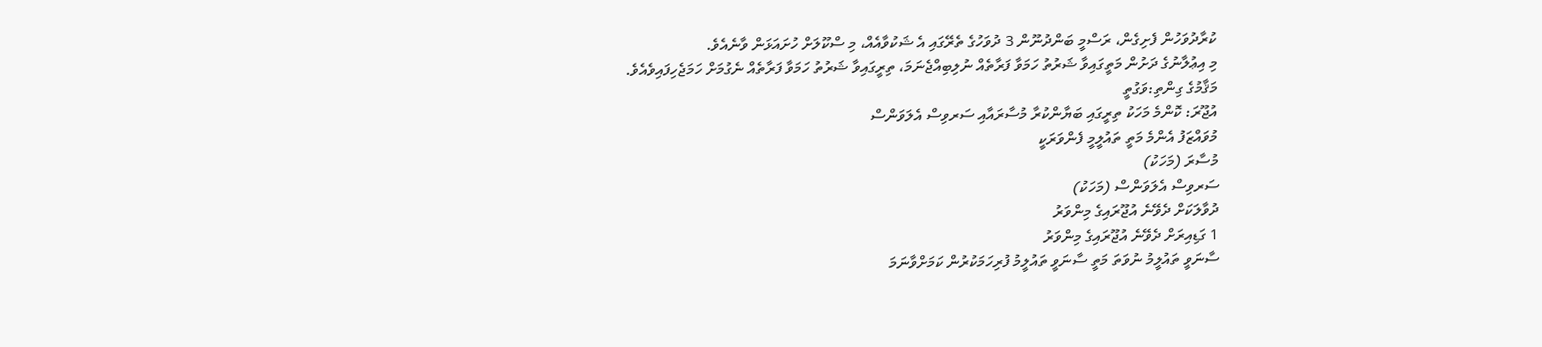ކުރާދުވަހުން ފެށިގެން، ރަސްމީ ބަންދުނޫން 3 ދުވަހުގެ ތެރޭގައި އެ ޝަކުވާއެއް، މި ސްކޫލަށް ހުށައަޅަން ވާނެއެވެ.
މި އިޢުލާނުގެ ދަށުން މަތީގައިވާ ޝަރުތު ހަމަވާ ފަރާތެއް ނުލިބިއްޖެނަމަ، ތިރީގައިވާ ޝަރުތު ހަމަވާ ފަރާތެއް ނެގުމަށް ހަމަޖެހިފައިވެއެވެ.
މަޤާމުގެ ގިންތި:ވަގުތީ
އުޖޫރަ: ކޮންމެ މަހަކު ތިރީގައި ބަޔާންކުރާ މުސާރައާއި ސަރވިސް އެލަވަންސް
މުވައްޒަފު އެންމެ މަތީ ތައުލީމީ ފެންވަރަކީ
މުސާރަ (މަހަކު)
ސަރވިސް އެލަވަންސް (މަހަކު)
ދުވާލަކަށް ދެވޭނެ އުޖޫރައިގެ މިންވަރު
1 ގަޑިއިރަށް ދެވޭނެ އުޖޫރައިގެ މިންވަރު
ސާނަވީ ތައުލީމު ނުވަތަ މަތީ ސާނަވީ ތައުލީމު ފުރިހަމަކުރުން ކަމަށްވާނަމަ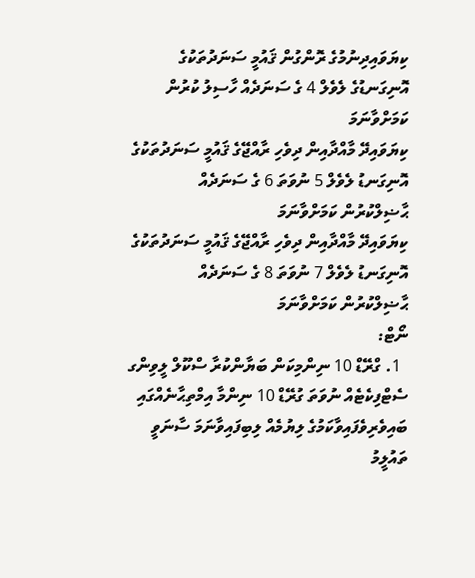ކިޔަވައިދިނުމުގެ ރޮންގުން ޤައުމީ ސަނަދުތަކުގެ އޮނިގަނޑުގެ ލެވެލް 4 ގެ ސަނަދެއް ހާސިލު ކުރުން ކަމަށްވާނަމަ
ކިޔަވައިދޭ މާއްދާއިން ދިވެހި ރާއްޖޭގެ ޤައުމީ ސަނަދުތަކުގެ އޮނިގަނޑު ލެވެލް 5 ނުވަތަ 6 ގެ ސަނަދެއް ޙާޟިލްކުރުން ކަމަށްވާނަމަ
ކިޔަވައިދޭ މާއްދާއިން ދިވެހި ރާއްޖޭގެ ޤައުމީ ސަނަދުތަކުގެ އޮނިގަނޑު ލެވެލް 7 ނުވަތަ 8 ގެ ސަނަދެއް ޙާޟިލްކުރުން ކަމަށްވާނަމަ
ނޯޓް:
  1. ގްރޭޑް 10 ނިންމިކަން ބަޔާންކުރާ ސްކޫލް ލީވިންގ ސެޓްފިކެޓެއް ނުވަތަ ގުރޭޑް 10 ނިންމާ އިމްތިޙާނެއްގައި ބައިވެރިވެފައިވާކަމުގެ ލިޔުމެއް ލިބިފައިވާނަމަ ސާނަވީ ތައުލީމު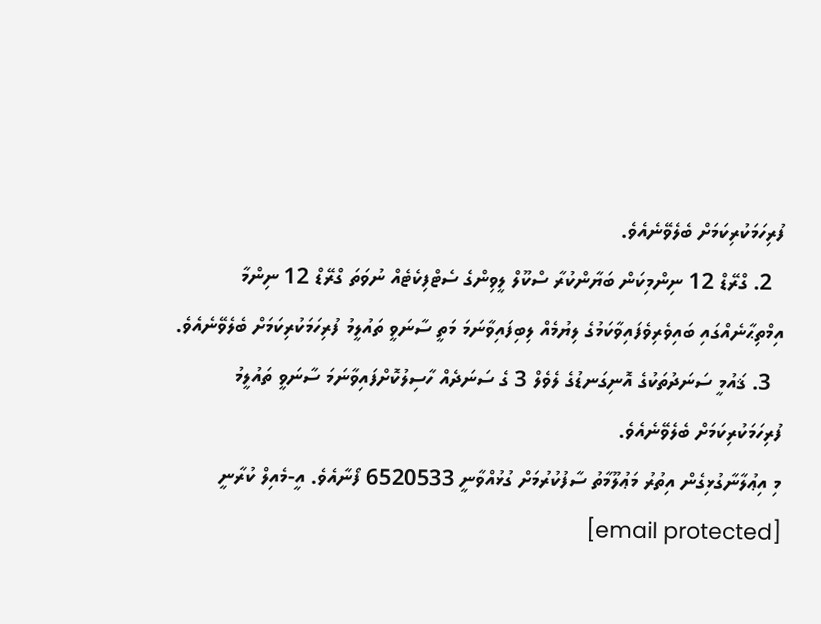ފުރިހަމަކުރިކަމަށް ބެލެވޭނެއެވެ.
  2. ގްރޭޑް 12 ނިންމިކަން ބަޔާންކުރާ ސްކޫލް ލީވިންގެ ސެޓްފިކެޓެއް ނުވަތަ ގްރޭޑް 12 ނިންމާ އިމްތިޙާނެއްގައި ބައިވެރިވެފައިވާކަމުގެ ލިޔުމެއް ލިބިފައިވާނަމަ މަތީ ސާނަވީ ތައުލީމު ފުރިހަމަކުރިކަމަށް ބެލެވޭނެއެވެ.
  3. ޤައުމީ ސަނަދުތަކުގެ އޮނިގަނޑުގެ ލެވެލް 3 ގެ ސަނަދެއް ހާސިލުކޮށްފައިވާނަމަ ސާނަވީ ތައުލީމު ފުރިހަމަކުރިކަމަށް ބެލެވޭނެއެވެ.
މި އިޢުލާނާގުޅިގެން އިތުރު މަޢުލޫމާތު ސާފުކުރުމަށް ގުޅުއްވާނީ 6520533 ފޯނާއެވެ. އީ-މެއިލް ކުރާނީ [email protected]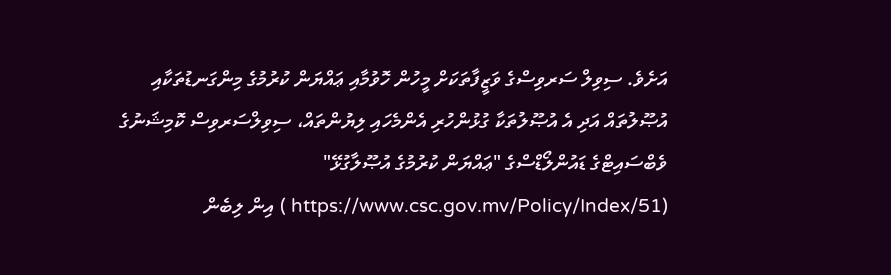އަށެވެ. ސިވިލް ސަރވިސްގެ ވަޒީފާތަކަށް މީހުން ހޮވުމާއި ޢައްޔަން ކުރުމުގެ މިންގަނޑުތަކާއި އުޞޫލުތައް އަދި އެ އުޞޫލުތަކާ ގުޅުންހުރި އެންމެހައި ލިޔުންތައް، ސިވިލްސަރވިސް ކޮމިޝަނުގެ ވެބްސައިޓްގެ ޑައުންލޯޑްސްގެ "ޢައްޔަން ކުރުމުގެ އުޞޫލާގުޅޭ" (https://www.csc.gov.mv/Policy/Index/51 ) އިން ލިބެން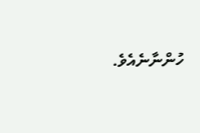ހުންނާނެއެވެ.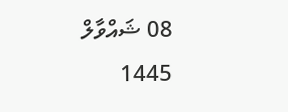08 ޝައްވާލް 1445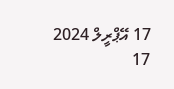17 އޭޕްރީލް 2024
17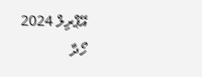އޭޕްރިލް 2024
ހޯދާ